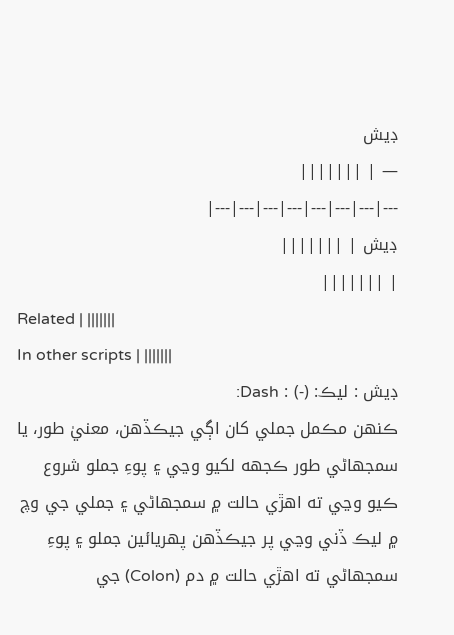ڊيش
— | |||||||
---|---|---|---|---|---|---|---|
ڊيش | |||||||
| |||||||
Related | |||||||
In other scripts | |||||||
ڊيش : ليڪ: (-) : Dash:
ڪنهن مڪمل جملي کان اڳي جيڪڏهن، معنيٰ طور، يا سمجهاڻي طور ڪجهه لکيو وڃي ۽ پوءِ جملو شروع ڪيو وڃي ته اهڙي حالت ۾ سمجهاڻي ۽ جملي جي وچ ۾ ليڪ ڏني وڃي پر جيڪڏهن پهريائين جملو ۽ پوءِ سمجهاڻي ته اهڙي حالت ۾ دم (Colon) جي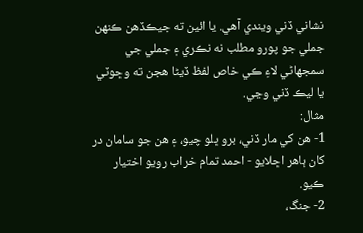نشاني ڏني ويندي آهي. يا ائين ته جيڪڏهن ڪنهن جملي جو پورو مطلب نه نڪري ۽ جملي جي سمجهاڻي لاءِ ڪي خاص لفظ ڏيڻا هجن ته وڇوٽي يا ليڪ ڏني وڃي.
مثال:
1- هن کي مار ڏني، برو ڀلو چيو، ۽ هن جو سامان در کان ٻاهر اڇلايو - احمد تمام خراب رويو اختيار ڪيو.
2- جنگ،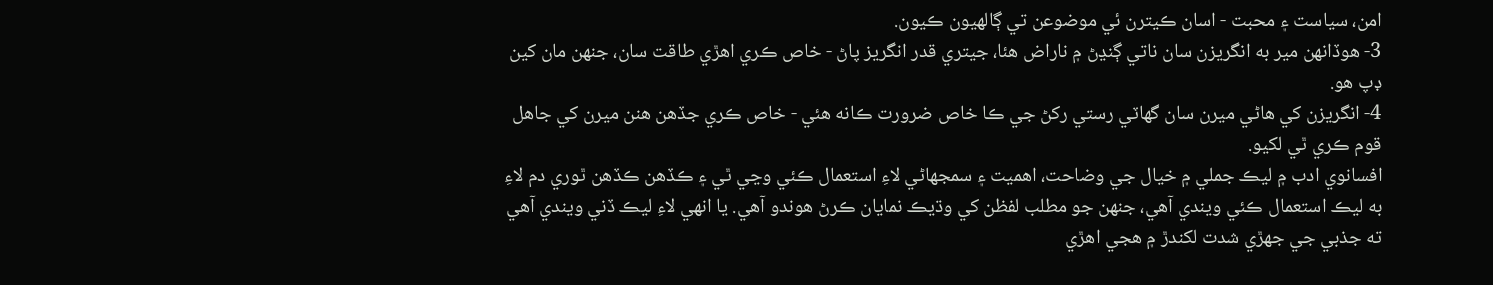امن، سياست ۽ محبت - اسان ڪيترن ئي موضوعن تي ڳالهيون ڪيون.
3- هوڏانهن مير به انگريزن سان ناتي ڳنڍڻ ۾ ناراض هئا، جيتري قدر انگريز پاڻ - خاص ڪري اهڙي طاقت سان، جنهن مان کين ڊپ هو.
4- انگريزن کي هاڻي ميرن سان گهاٽي رستي رکڻ جي ڪا خاص ضرورت ڪانه هئي - خاص ڪري جڏهن هنن ميرن کي جاهل قوم ڪري ٿي لکيو.
افسانوي ادب ۾ ليڪ جملي ۾ خيال جي وضاحت، اهميت ۽ سمجهاڻي لاءِ استعمال ڪئي وڃي ٿي ۽ ڪڏهن ڪڏهن ٿوري دم لاءِ به ليڪ استعمال ڪئي ويندي آهي، جنهن جو مطلب لفظن کي وڌيڪ نمايان ڪرڻ هوندو آهي. يا انهي لاءِ ليڪ ڏني ويندي آهي ته جذبي جي جهڙي شدت لکندڙ ۾ هجي اهڙي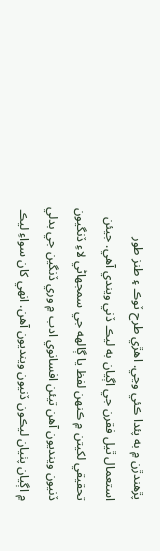پڙهندڙن ۾ به پئدا ڪئي وڃي. اهڙي طرح ٽوڪ ۽ طنز طور استعمال ٿيل فقرن جي اڳيان به ليڪ ڏني ويندي آهي. جيئن تحقيقي لکيتن ۾ ڪنهن لفظ يا ڳالهه جي سمجهاڻي لاءِ ڏنگيون ڏنيون وينديون آهن تيئن افسانوي ادب ۾ وري ڏنگين جي بدلي ۾ اڳيان پٺيان ليڪون ڏنيون وينديون آهن. انهي کان سواءِ ليڪ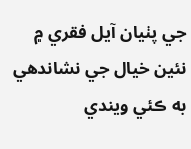جي پٺيان آيل فقري ۾ نئين خيال جي نشاندهي به ڪئي ويندي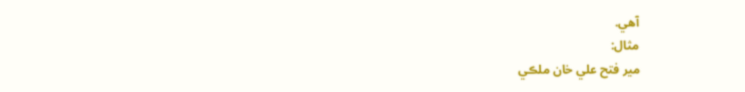آهي.
مثال:
مير فتح علي خان ملڪي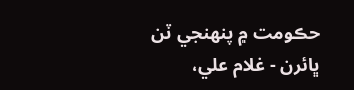حڪومت ۾ پنهنجي ٽن ڀائرن - غلام علي،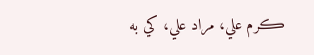ڪرم علي، مراد علي، کي به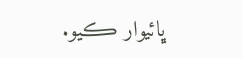ڀائيوار ڪيو.